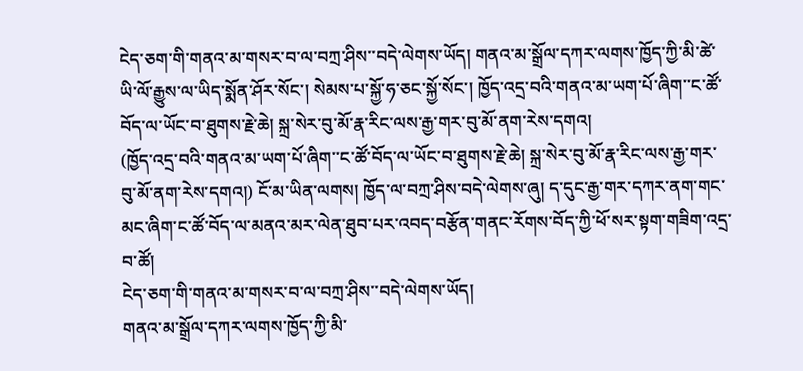ངེད་ཅག་གི་གནའ་མ་གསར་བ་ལ་བཀྲ་ཤིས་་བདེ་ལེགས་ཡོད། གནའ་མ་སྒྲོལ་དཀར་ལགས་ཁྱོད་ཀྱི་མི་ཚེ་ཡི་ལོ་རྒྱུས་ལ་ཡིད་སྨོན་ཤོར་སོང་། སེམས་པ་སྐྱོ་ཧ་ཅང་སྐྱོ་སོང་། ཁྱོད་འདྲ་བའི་གནའ་མ་ཡག་པོ་ཞིག་་ང་ཚོ་བོད་ལ་ཡོང་བ་ཐུགས་རྗེ་ཆེ། སྐྲ་སེར་བུ་མོ་རྣ་རིང་ལས་རྒྱ་གར་བུ་མོ་ནག་རེས་དགའ།
(ཁྱོད་འདྲ་བའི་གནའ་མ་ཡག་པོ་ཞིག་་ང་ཚོ་བོད་ལ་ཡོང་བ་ཐུགས་རྗེ་ཆེ། སྐྲ་སེར་བུ་མོ་རྣ་རིང་ལས་རྒྱ་གར་བུ་མོ་ནག་རེས་དགའ།) ངོ་མ་ཡིན་ལགས། ཁྱོད་ལ་བཀྲ་ཤིས་བདེ་ལེགས་ཞུ། ད་དུང་རྒྱ་གར་དཀར་ནག་གང་མང་ཞིག་ང་ཚོ་བོད་ལ་མནའ་མར་ལེན་ཐུབ་པར་འབད་བརྩོན་གནང་རོགས་བོད་ཀྱི་ཕོ་སར་སྟག་གཟིག་འདྲ་བ་ཚོ།
ངེད་ཅག་གི་གནའ་མ་གསར་བ་ལ་བཀྲ་ཤིས་་བདེ་ལེགས་ཡོད།
གནའ་མ་སྒྲོལ་དཀར་ལགས་ཁྱོད་ཀྱི་མི་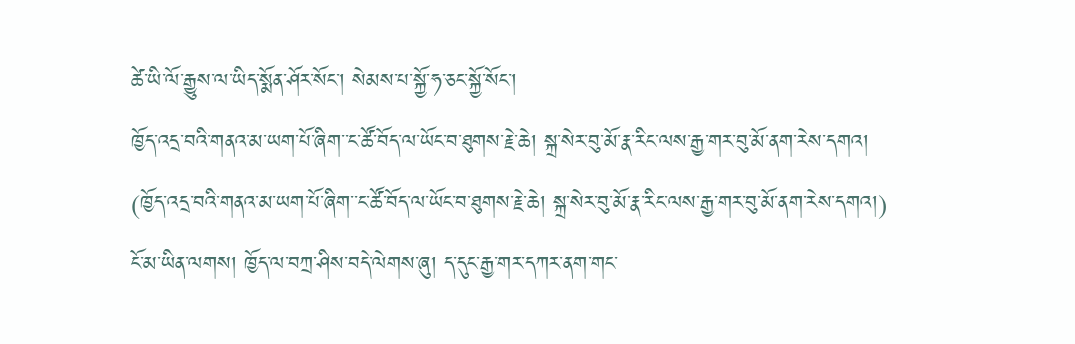ཚེ་ཡི་ལོ་རྒྱུས་ལ་ཡིད་སྨོན་ཤོར་སོང་། སེམས་པ་སྐྱོ་ཧ་ཅང་སྐྱོ་སོང་།
ཁྱོད་འདྲ་བའི་གནའ་མ་ཡག་པོ་ཞིག་་ང་ཚོ་བོད་ལ་ཡོང་བ་ཐུགས་རྗེ་ཆེ། སྐྲ་སེར་བུ་མོ་རྣ་རིང་ལས་རྒྱ་གར་བུ་མོ་ནག་རེས་དགའ།
(ཁྱོད་འདྲ་བའི་གནའ་མ་ཡག་པོ་ཞིག་་ང་ཚོ་བོད་ལ་ཡོང་བ་ཐུགས་རྗེ་ཆེ། སྐྲ་སེར་བུ་མོ་རྣ་རིང་ལས་རྒྱ་གར་བུ་མོ་ནག་རེས་དགའ།)
ངོ་མ་ཡིན་ལགས། ཁྱོད་ལ་བཀྲ་ཤིས་བདེ་ལེགས་ཞུ། ད་དུང་རྒྱ་གར་དཀར་ནག་གང་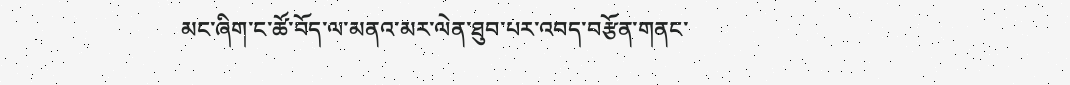མང་ཞིག་ང་ཚོ་བོད་ལ་མནའ་མར་ལེན་ཐུབ་པར་འབད་བརྩོན་གནང་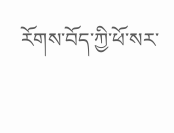རོགས་བོད་ཀྱི་ཕོ་སར་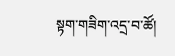སྟག་གཟིག་འདྲ་བ་ཚོ།